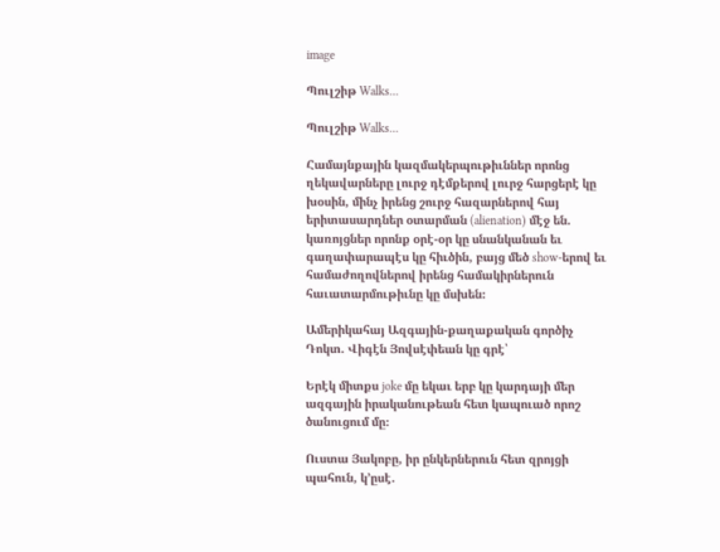image

Պուլշիթ Walks…

Պուլշիթ Walks…

Համայնքային կազմակերպութիւններ որոնց ղեկավարները լուրջ դէմքերով լուրջ հարցերէ կը խօսին, մինչ իրենց շուրջ հազարներով հայ երիտասարդներ օտարման (alienation) մէջ են. կառոյցներ որոնք օրէ-օր կը սնանկանան եւ գաղափարապէս կը հիւծին, բայց մեծ show-երով եւ համաժողովներով իրենց համակիրներուն հաւատարմութիւնը կը մսխեն։

Ամերիկահայ Ազգային-քաղաքական գործիչ Դոկտ. Վիգէն Յովսէփեան կը գրէ՝

Երէկ միտքս joke մը եկաւ երբ կը կարդայի մեր ազգային իրականութեան հետ կապուած որոշ ծանուցում մը։

Ուստա Յակոբը, իր ընկերներուն հետ զրոյցի պահուն, կ՚ըսէ.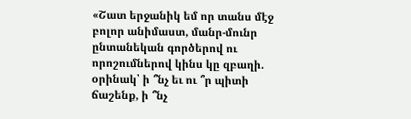«Շատ երջանիկ եմ որ տանս մէջ բոլոր անիմաստ, մանր-մունր ընտանեկան գործերով ու որոշումներով կինս կը զբաղի. օրինակ՝ ի ՞նչ եւ ու ՞ր պիտի ճաշենք, ի ՞նչ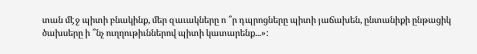տան մէջ պիտի բնակինք, մեր զաւակները ո ՞ր դպրոցները պիտի յաճախեն, ընտանիքի ընթացիկ ծախսերը ի ՞նչ ուղղութիւններով պիտի կատարենք...»: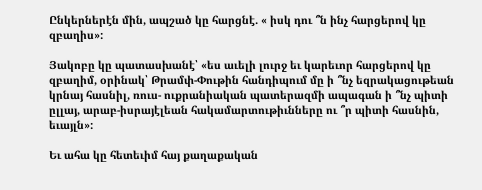Ընկերներէն մին, ապշած կը հարցնէ. « իսկ դու ՞ն ինչ հարցերով կը զբաղիս»:

Յակոբը կը պատասխանէ՝ «ես աւելի լուրջ եւ կարեւոր հարցերով կը զբաղիմ, օրինակ՝ Թրամփ-Փութին հանդիպում մը ի ՞նչ եզրակացութեան կրնայ հասնիլ, ռուս- ուքրանիական պատերազմի ապագան ի ՞նչ պիտի ըլլայ, արաբ-իսրայէլեան հակամարտութիւնները ու ՞ր պիտի հասնին, եւայլն»:

Եւ ահա կը հետեւիմ հայ քաղաքական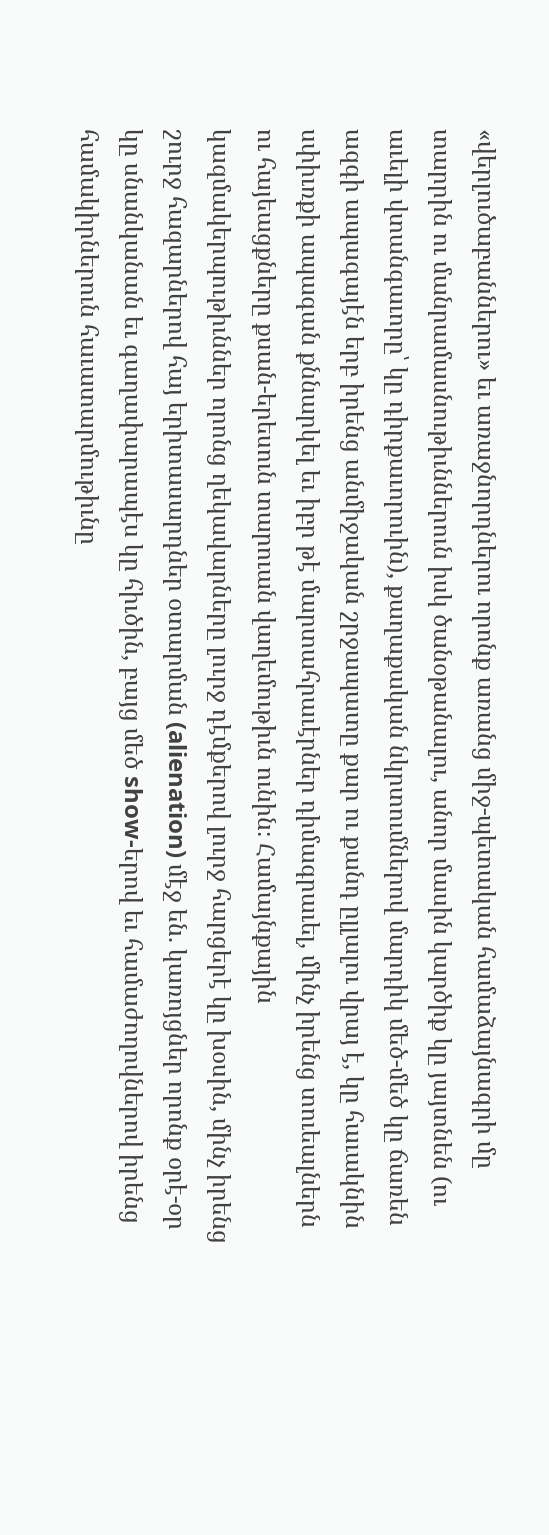«վերլուծաբաններու» եւ առաջնորդներու որոնք առանց միջ-պետական համաձայնագրի մը տարրին ու մանրամասնութիւններուն իսկ ծանօթանալու, անոր մասին կարծիք կը յայտնեն (ու աւելի վտանգաւորը՝ կը դիրքաւորուին), քաղաքական նկրտումներով մարդիկ մեծ-մեծ կը ճառեն ազգի ապագայէն երբ իրենց անմիջական շրջապատը քար ու քանդ ըլլալու վրայ է, կը հաւակնին սփիւռքի ապագան քննարկել եւ իբր թէ մարտահրաւէրներ դիմագրաւել, մինչ իրենց տուեալներն ու հայեացքները քսան-երեսուն տարուան վաղեմութիւն ունին։ Համայնքային կազմակերպութիւններ որոնց ղեկավարները լուրջ դէմքերով լուրջ հարցերէ կը խօսին, մինչ իրենց շուրջ հազարներով հայ երիտասարդներ օտարման (alienation) մէջ են. կառոյցներ որոնք օրէ-օր կը սնանկանան եւ գաղափարապէս կը հիւծին, բայց մեծ show-երով եւ համաժողովներով իրենց համակիրներուն հաւատարմութիւնը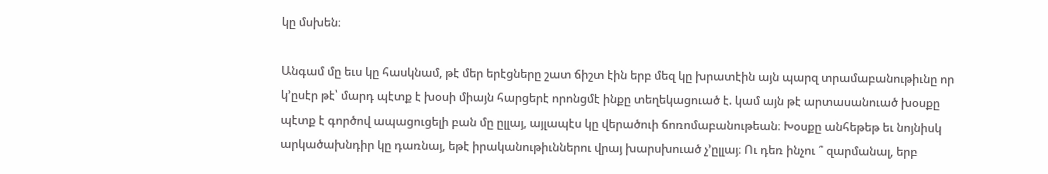կը մսխեն։

Անգամ մը եւս կը հասկնամ, թէ մեր երէցները շատ ճիշտ էին երբ մեզ կը խրատէին այն պարզ տրամաբանութիւնը որ կ՚ըսէր թէ՝ մարդ պէտք է խօսի միայն հարցերէ որոնցմէ ինքը տեղեկացուած է. կամ այն թէ արտասանուած խօսքը պէտք է գործով ապացուցելի բան մը ըլլայ, այլապէս կը վերածուի ճոռոմաբանութեան։ Խօսքը անհեթեթ եւ նոյնիսկ արկածախնդիր կը դառնայ, եթէ իրականութիւններու վրայ խարսխուած չ՚ըլլայ։ Ու դեռ ինչու ՞ զարմանալ, երբ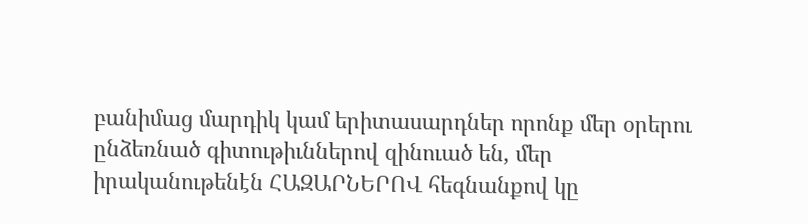բանիմաց մարդիկ կամ երիտասարդներ որոնք մեր օրերու ընձեռնած գիտութիւններով զինուած են, մեր իրականութենէն ՀԱԶԱՐՆԵՐՈՎ հեգնանքով կը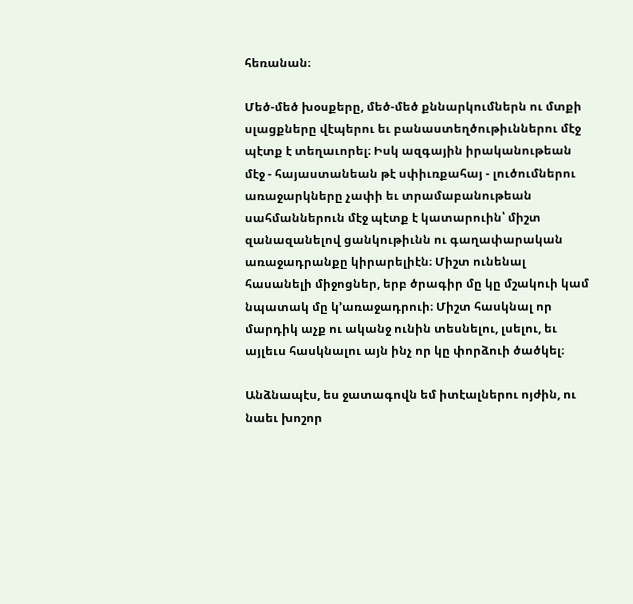հեռանան։

Մեծ-մեծ խօսքերը, մեծ-մեծ քննարկումներն ու մտքի սլացքները վէպերու եւ բանաստեղծութիւններու մէջ պէտք է տեղաւորել։ Իսկ ազգային իրականութեան մէջ - հայաստանեան թէ սփիւռքահայ - լուծումներու առաջարկները չափի եւ տրամաբանութեան սահմաններուն մէջ պէտք է կատարուին՝ միշտ զանազանելով ցանկութիւնն ու գաղափարական առաջադրանքը կիրարելիէն։ Միշտ ունենալ հասանելի միջոցներ, երբ ծրագիր մը կը մշակուի կամ նպատակ մը կ՚առաջադրուի։ Միշտ հասկնալ որ մարդիկ աչք ու ականջ ունին տեսնելու, լսելու, եւ այլեւս հասկնալու այն ինչ որ կը փորձուի ծածկել։

Անձնապէս, ես ջատագովն եմ իտէալներու ոյժին, ու նաեւ խոշոր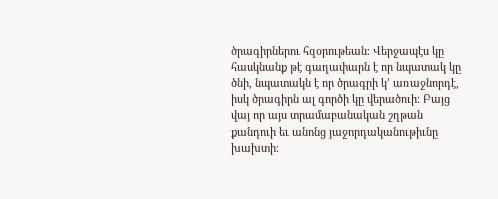ծրագիրներու հզօրութեան։ Վերջապէս կը հասկնանք թէ գաղափարն է որ նպատակ կը ծնի, նպատակն է որ ծրագրի կ՚ առաջնորդէ, իսկ ծրագիրն ալ գործի կը վերածուի։ Բայց վայ որ այս տրամաբանական շղթան քանդուի եւ անոնց յաջորդականութիւնը խախտի։